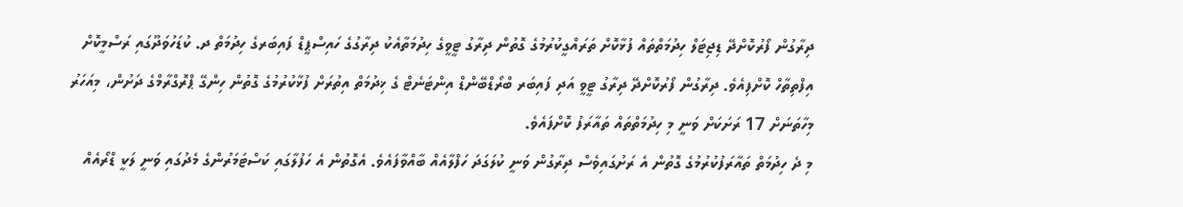ދިރާގުން ފޯރުކޮށްދޭ ޑިޖިޓަލް ހިދުމަތްތައް ފުޅާކޮށް ތަރައްގީކުރުމުގެ ގޮތުން ދިރާގު ޓީވީގެ ހިދުމަތާއެކު ދިރާގުގެ ހައިސްޕީޑް ފައިބަރގެ ހިދުމަތް ދ. ކުޑަހުވަދޫގައި ރަސްމީކޮށް އިފްތިތާހް ކޮށްފިއެވެ. ދިރާގުން ފޯރުކޮށްދޭ ދިރާގު ޓީވީ އަދި ފައިބަރ ބްރޯޑްބޭންޑް އިންޓަނެޓް ގެ ޚިދުމަތް އިތުރަށް ފުޅާކުރުމުގެ ގޮތުން ހިންގޭ ޕްރޮގްރާމްގެ ދަށުން، މިއަހަރު މިހާތަނަށް 17 ރަށަކަށް ވަނީ މި ހިދުމަތްތައް ތައާރަފު ކޮށްފައެވެ.
މި ދެ ހިދުމަތް ތައާރަފުކުރުމުގެ ގޮތުން އެ ރަށުގައިވެސް ދިރާގުން ވަނީ ކުލަގަދަ ހަފްލާއެއް ބާއްވާފައެވެ. އެގޮތުން އެ ހަފުލާގައި ކަސްޓަމަރުންގެ މެދުގައި ވަނީ ލަކީ ޑްރޯއެއް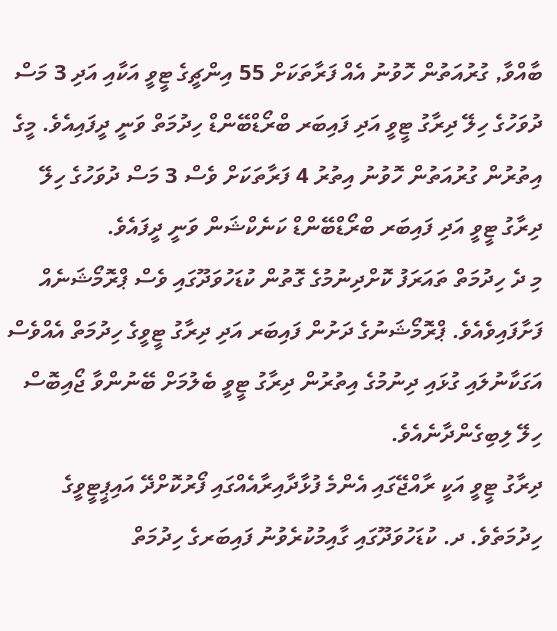ބާއްވާ, ގުރުއަތުން ހޮވުނު އެއް ފަރާތަކަށް 55 އިންޗީގެ ޓީވީ އަކާއި އަދި 3 މަސް ދުވަހުގެ ހިލޭ ދިރާގު ޓީވީ އަދި ފައިބަރ ބްރޯޑްބޭންޑް ހިދުމަތް ވަނީ ދީފައިއެވެ. މީގެ އިތުރުން ގުރުއަތުން ހޮވުނު އިތުރު 4 ފަރާތަކަށް ވެސް 3 މަސް ދުވަހުގެ ހިލޭ ދިރާގު ޓީވީ އަދި ފައިބަރ ބްރޯޑްބޭންޑް ކަނެކްޝަން ވަނީ ދީފައެވެ.
މި ދެ ހިދުމަތް ތައަރަފު ކޮށްދިނުމުގެ ގޮތުން ކުޑަހުވަދޫގައި ވެސް ޕްރޮމޯޝަނެއް ފަށާފައިވެއެވެ. ޕްރޮމޯޝަނުގެ ދަށުން ފައިބަރ އަދި ދިރާގު ޓީވީގެ ހިދުމަތް އެއްވެސް އަގަކާނުލައި ގުޅައި ދިނުމުގެ އިތުރުން ދިރާގު ޓީވީ ބެލުމަށް ބޭނުންވާ ޖޯއިބޮސް ހިލޭ ލިބިގެންދާނެއެވެ.
ދިރާގު ޓީވީ އަކީ ރާއްޖޭގައި އެންމެ ފުޅާދާއިރާއެއްގައި ފޯރުކޮށްދޭ އައިޕީޓީވީގެ ހިދުމަތެވެ. ދ. ކުޑަހުވަދޫގައި ގާއިމުކުރެވުނު ފައިބަރގެ ހިދުމަތް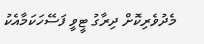މެދުވެރިކޮށް ދިރާގު ޓީވީ ފަސޭހަކަމާއެކު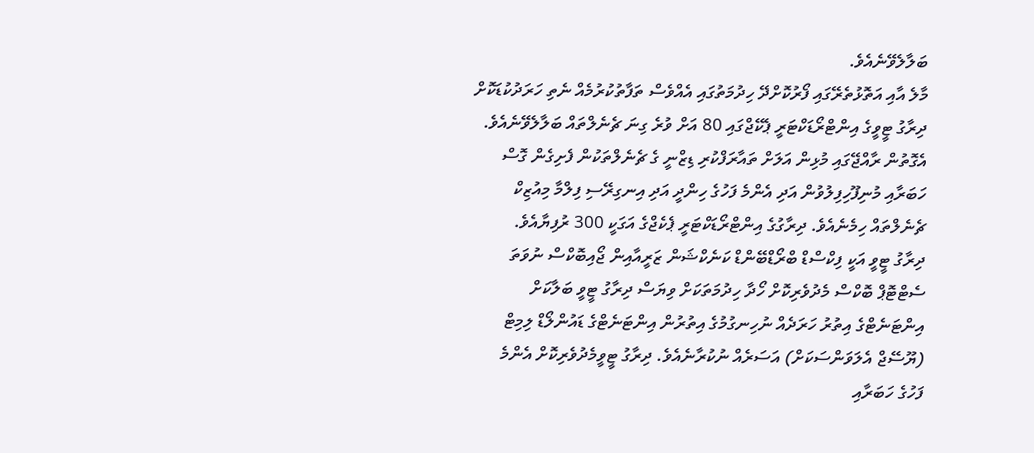ބަލާލެވޭނެއެވެ.
މާލެ އާއި އަތޮޅުތެރޭގައި ފޯރުކޮށްދޭ ހިދުމަތުގައި އެއްވެސް ތަފާތުކުރުމެއް ނެތި ހަރަދުކުޑަކޮށް ދިރާގު ޓީވީގެ އިންޓްރޯޑަކްޓަރީ ޕެކޭޖްގައި 80 އަށް ވުރެ ގިނަ ޗެނެލްތައް ބަލާލެވޭނެއެވެ. އެގޮތުން ރާއްޖޭގައި މުޅިން އަލަށް ތައާރަފްކުރި ޑިޒްނީ ގެ ޗެނެލްތަކުން ފެށިގެން ގޮސް ހަބަރާއި މުނިފޫހިފިލުވުން އަދި އެންމެ ފަހުގެ ހިންދީ އަދި އިނގިރޭސި ފިލްމާ މިއުޒިކް ޗެނެލްތައް ހިމެނެއެވެ. ދިރާގުގެ އިންޓްރޯޑަކްޓަރީ ޕެކެޖްގެ އަގަކީ 300 ރުފިޔާއެވެ.
ދިރާގު ޓީވީ އަކީ ފިކްސްޑް ބްރޯޑްބޭންޑް ކަނެކްޝަން ޒަރީއާއިން ޖޯއިބޮކްސް ނުވަތަ ސެޓްޓޮޕް ބޮކްސް މެދުވެރިކޮށް ހޯދާ ހިދުމަތަކަށް ވިޔަސް ދިރާގު ޓީވީ ބަލާކަށް އިންޓަނެޓްގެ އިތުރު ހަރަދެއް ނުހިނގުމުގެ އިތުރުން އިންޓަނެޓްގެ ޑައުންލޯޑް ލިމިޓް (ޔޫސޭޖް އެލަވަންސަކަށް) އަސަރެއް ނުކުރާނެއެވެ. ދިރާގު ޓީވީމެދުވެރިކޮށް އެންމެ ފަހުގެ ހަބަރާއި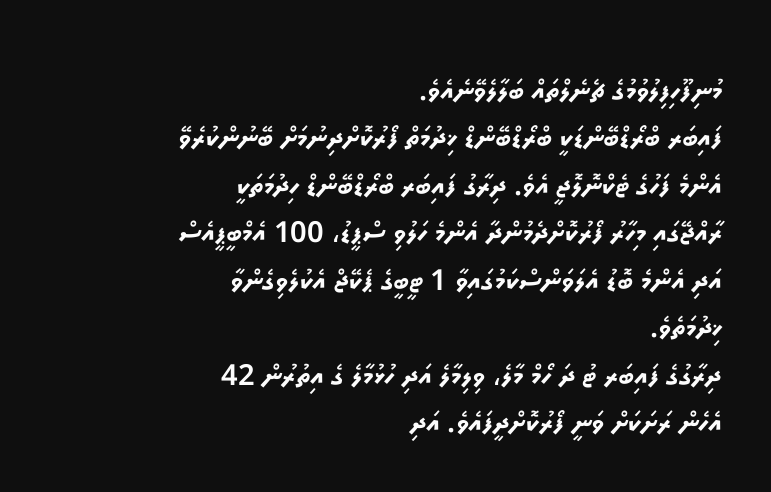މުނިފޫހިފިލުވުމުގެ ޗެނެލްތައް ބަލާލެވޭނެއެވެ.
ފައިބަރ ބްރޯޑްބޭންޑަކީ ބްރޯޑްބޭންޑް ޚިދުމަތް ފޯރުކޮށްދިނުމަށް ބޭނުންކުރެވޭ އެންމެ ފަހުގެ ޓެކްނޮލޮޖީ އެވެ. ދިރާގު ފައިބަރ ބްރޯޑްބޭންޑް ހިދުމަތަކީ ރާއްޖޭގައި މިހާރު ފޯރުކޮށްދެމުންދާ އެންމެ ހަލުވި ސްޕީޑު، 100 އެމްބީޕީއެސް އަދި އެންމެ ބޮޑު އެލަވަންސްކަމުގައިވާ 1 ޓީބީގެ ޕެކޭޖް އެކުލެވިގެންވާ ޚިދުމަތެވެ.
ދިރާގުގެ ފައިބަރ ޓު ދަ ހޯމް މާލެ، ވިލިމާލެ އަދި ހުޅުމާލެ ގެ އިތުރުން 42 އެހެން ރަށަކަށް ވަނީ ފޯރުކޮށްދީފައެވެ. އަދި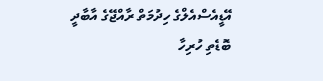އޭޑީއެސްއެލްގެ ހިދުމަތް ރާއްޖޭގެ އާބާދީ ބޮޑެތި ހުރިހާ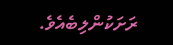ރަށަކުންލިބެއެވެ.